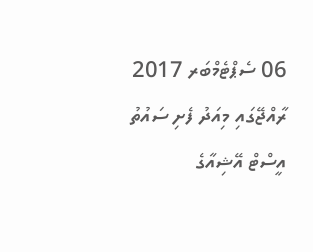06 ސެޕްޓެމްބަރ 2017
ރާއްޖޭގައި މިއަދު ފެށި ސައުތު އީސްޓް އޭޝިއާގެ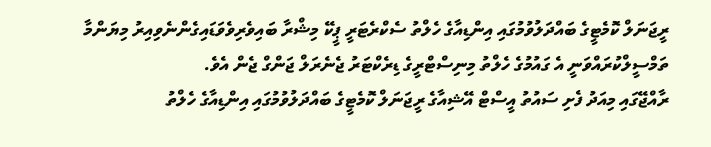ރީޖަނަލް ކޮމެޓީގެ ބައްދަލުވުމުގައި އިންޑިއާގެ ހެލްތު ސެކްރެޓަރީ ޕީކޭ މިޝްރާ ބައިވެރިވެވަޑައިގެންނެވިއިރު މިޔަންމާ ތަމްސީލްކުރައްވަނީ އެ ގައުމުގެ ހެލްތު މިނިސްޓްރީގެ ޑިރެކްޓަރު ޖެނެރަލް ޖަންގް ޖެން އެވެ.
ރާއްޖޭގައި މިއަދު ފެށި ސައުތު އީސްޓް އޭޝިއާގެ ރީޖަނަލް ކޮމެޓީގެ ބައްދަލުވުމުގައި އިންޑިއާގެ ހެލްތު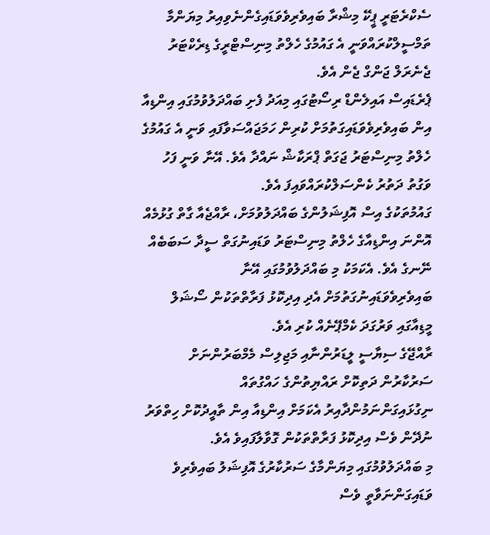ސެކްރެޓަރީ ޕީކޭ މިޝްރާ ބައިވެރިވެވަޑައިގެންނެވިއިރު މިޔަންމާ ތަމްސީލްކުރައްވަނީ އެ ގައުމުގެ ހެލްތު މިނިސްޓްރީގެ ޑިރެކްޓަރު ޖެނެރަލް ޖަންގް ޖެން އެވެ.
ޕެރެޑައިސް އައިލެންޑް ރިސޯޓުގައި މިއަދު ފެށި ބައްދަލުވުމުގައި އިންޑިއާ އިން ބައިވެރިވެވަޑައިގަތުމަށް ކުރިން ހަމަޖައްސަވާފައި ވަނީ އެ ގައުމުގެ ހެލްތު މިނިސްޓަރު ޖަގަތް ޕްރަކާޝް ނައްދާ އެވެ. އޭނާ ވަނީ ފަހު ވަގުތު ދަތުރު ކެންސަލްކުރައްވައިފަ އެވެ.
ގައުމުތަކުގެ އިސް އޮފިޝަލުންގެ ބައްދަލުވުމަށް، ރާއްޖެއާ ގާތް ގުޅުމެއް އޮންނަ އިންޑިއާގެ ހެލްތު މިނިސްޓަރު ވަޑައިނުގަތް ސީދާ ސަބަބެއް ނޭނގެ އެވެ. އެކަމަކު މި ބައްދަލުވުމުގައި އޭނާ ބައިވެރިވެވަޑައިނުގަތުމަށް އެދި އިދިކޮޅު ފަރާތްތަކުން ސޯޝަލް މީޑިއާގައި ވަރުގަދަ ކެމްޕޭނެއް ކުރި އެވެ.
ރާއްޖޭގެ ސިޔާސީ ލީޑަރުންނާއި މަޖިލިސް މެމްބަރުންނަށް ސަރުކާރުން ދަތިކޮށް ރައްޔިތުންގެ ހައްގުތައް ނިގުޅައިގަންނަމުންދާއިރު އެކަމަށް އިންޑިއާ އިން ތާއީދުކޮށް ހިތްވަރު ނުދޭން ވެސް އިދިކޮޅު ފަރާތްތަކުން ގޮވާލާފައިވެ އެވެ.
މި ބައްދަލުވުމުގައި މިޔަންމާގެ ސަރުކާރުގެ އޮފިޝަލު ބައިވެރިވެ ވަޑައިގަންނަވާތީ ވެސް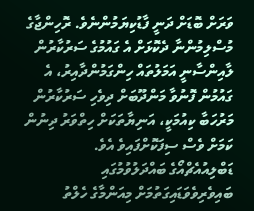ވަރަށް ބޮޑަށް ދަނީ ފާޑުކިޔަމުންނެވެ. ރޮހިންޖާގެ މުސްލިމުންނާ ދެކޮޅަށް އެ ގައުމުގެ ސަރުކާރުން ލާއިންސާނީ އަމަލުތައް ހިންގަމުންދާއިރު، އެ ގައުމުން ފޮނުވާ މަންދޫބަށް ދިވެހި ސަރުކާރުން މަރުހަބާ ކިއުމަކީ، އަނިޔާތަކަށް ހިތްވަރު ދިނުން ކަމަށް ވެސް ސިފަކޮށްފައިވެ އެވެ.
ޑަބްލިއުއެޗްއޯގެ ބައްދަލުވުމުގައި ބައިވެރިވެވަޑައިގަތުމަށް މިއަންމާގެ ހެލްތު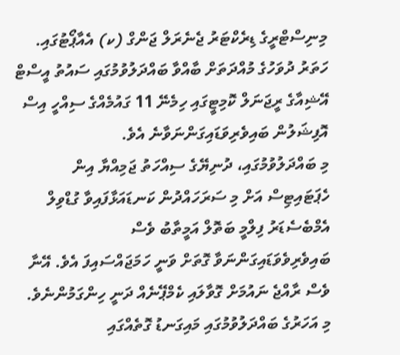މިނިސްޓްރީގެ ޑިރެކްޓަރު ޖެނެރަލް ޖަންގް (ކ) އެއާޕޯޓުގައި.
ހަތަރު ދުވަހުގެ މުއްދަތަށް ބާއްވާ ބައްދަލުވުމުގައި ސައުތު އީސްޓް އޭޝިއާގެ ރީޖަނަލް ކޮމިޓީގައި ހިމެނޭ 11 ގައުމެއްގެ ސިއްހީ އިސް އޮފިޝަލުން ބައިވެރިވަޑައިގަންނަވާނެ އެވެ.
މި ބައްދަލުވުމުގައި، ދުނިޔޭގެ ސިއްހަތު ޖަމިއްޔާ އިން ހެޕަޓައިޓިސް އަށް މި ސަރަހައްދުން ކަނޑައަޅާފައިވާ ގުޑްވިލް އެމްބެސެޑަރު ފިލްމީ ބަތޮލް އަމީތާބު ވެސް ބައިވެރިވެވަޑައިގަންނަވާ ގޮތަށް ވަނީ ހަމަޖައްސައިފަ އެވެ. އޭނާ ވެސް ރާއްޖެ ނައުމަށް ގޮވާލައި ކެމްޕޭނެއް ދަނީ ހިންގަމުންނެވެ.
މި އަހަރުގެ ބައްދަލުވުމުގައި މައިގަނޑު ގޮތެއްގައި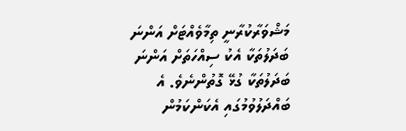މަޝްވަރާކުރާނީ ތިމާވެއްޓަށް އަންނަ ބަދަލުތަކާ އެކު ސިއްހަތަށް އަންނަ ބަދަލުތަކާ ގުޅޭ ގޮތުންނެވެ. އެ ބައްދަލުވުމުގައި އެކަންކަމުން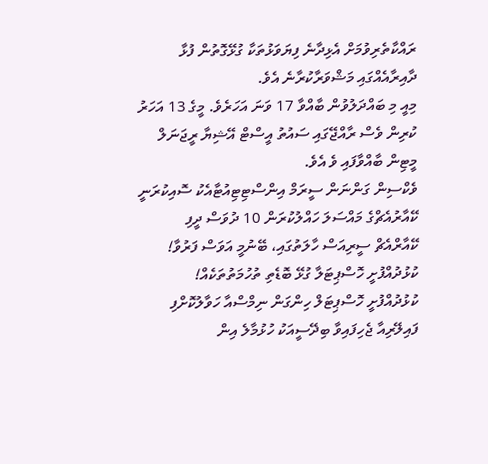ރައްކާތެރިވުމަށް އެޅިދާނެ ފިޔަވަޅުތަކާ ގުޅޭގޮތުން ފުޅާ ދާއިރާއެއްގައި މަޝްވަރާކުރާނެ އެވެ.
މިއީ މި ބައްދަލުވުން ބާއްވާ 17 ވަނަ އަހަރެވެ. މީގެ 13 އަހަރު ކުރިން ވެސް ރާއްޖޭގައި ސައުތު އީސްޓް އޭޝިޔާ ރީޖަނަލް މީޓިން ބާއްވާފައި ވެ އެވެ.
ވެކްސިން ގަންނަން ސީރަމް އިންސްޓިޓިއުޓާއެކު ސޮއިކުރަނީ
ކޭއާރުއެޗްގެ މައްސަލަ ހައްލުކުރަން 10 ދުވަސް ދީފި
ކޭއާރްއެޗް ސީރިއަސް ހާލަތުގައި، ބޭނުމީ އަވަސް ފަރުވާ!
ކުޅުދުއްފުށީ ހޮސްޕިޓަލާ ގުޅޭ ބޮޑެތި ތުހުމަތުތަކެއް!
ކުޅުދުއްފުށީ ހޮސްޕިޓަލް ހިންގަން ނިމްސްއާ ހަވާލުކޮށްފި
ފައިލޭރިއާ ޖެހިފައިވާ ބިދޭސީއަކު ހުޅުމާލެ އިން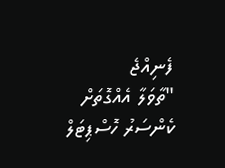ފެނިއްޖެ
"ތާވަލާ އެއްގޮތަށް ކެންސަރު ހޮސްޕިޓަލް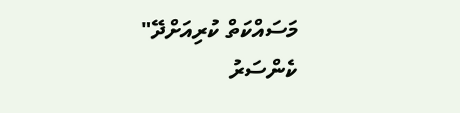މަސައްކަތް ކުރިއަށްދޭ"
ކެންސަރު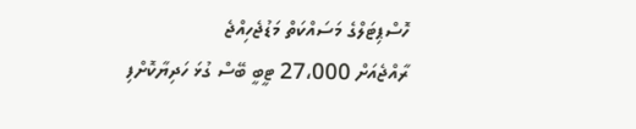ހޮސްޕިޓަލްގެ މަސައްކަތް މަޑުޖެހިއްޖެ
ރާއްޖެއަށް 27،000 ޓީބީ ބޭސް ގުޅަ ހަދިޔާކޮށްފި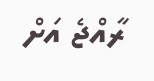ރާއްޖެ އަށް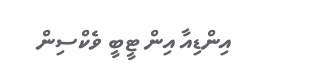އިންޑިއާ އިން ޓީބީ ވެކްސިން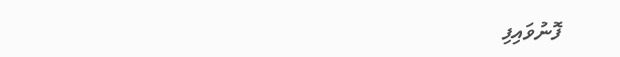ފޮނުވައިފި